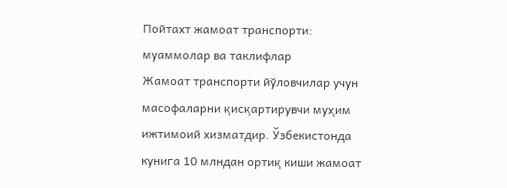Пойтахт жамоат транспорти: муаммолар ва таклифлар
Жамоат транспорти йўловчилар учун масофаларни қисқартирувчи муҳим ижтимоий хизматдир. Ўзбекистонда кунига 10 млндан ортиқ киши жамоат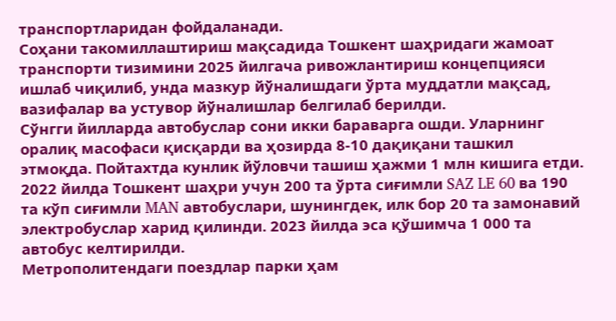транспортларидан фойдаланади.
Соҳани такомиллаштириш мақсадида Тошкент шаҳридаги жамоат транспорти тизимини 2025 йилгача ривожлантириш концепцияси ишлаб чиқилиб, унда мазкур йўналишдаги ўрта муддатли мақсад, вазифалар ва устувор йўналишлар белгилаб берилди.
Сўнгги йилларда автобуслар сони икки бараварга ошди. Уларнинг оралиқ масофаси қисқарди ва ҳозирда 8-10 дақиқани ташкил этмоқда. Пойтахтда кунлик йўловчи ташиш ҳажми 1 млн кишига етди.
2022 йилда Тошкент шаҳри учун 200 та ўрта сиғимли SAZ LE 60 ва 190 та кўп сиғимли MAN автобуслари, шунингдек, илк бор 20 та замонавий электробуслар харид қилинди. 2023 йилда эса қўшимча 1 000 та автобус келтирилди.
Метрополитендаги поездлар парки ҳам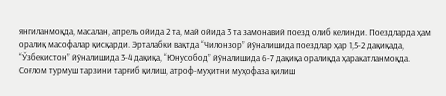янгиланмоқда, масалан, апрель ойида 2 та, май ойида 3 та замонавий поезд олиб келинди. Поездларда ҳам оралиқ масофалар қисқарди. Эрталабки вақтда “Чилонзор” йўналишида поездлар ҳар 1,5-2 дақиқада, “Ўзбекистон” йўналишида 3-4 дақиқа, “Юнусобод” йўналишида 6-7 дақиқа оралиқда ҳаракатланмоқда.
Соғлом турмуш тарзини тарғиб қилиш, атроф-муҳитни муҳофаза қилиш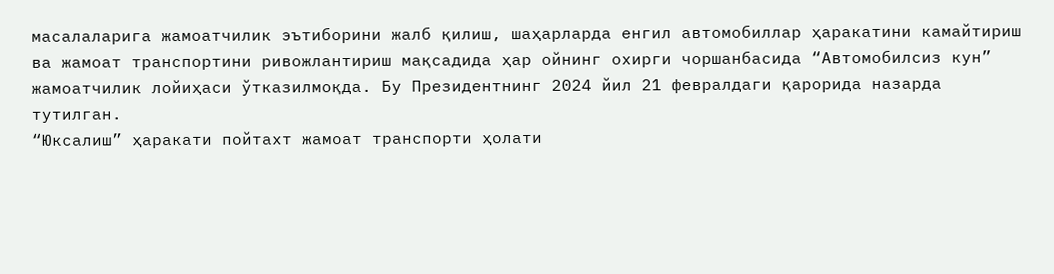масалаларига жамоатчилик эътиборини жалб қилиш, шаҳарларда енгил автомобиллар ҳаракатини камайтириш ва жамоат транспортини ривожлантириш мақсадида ҳар ойнинг охирги чоршанбасида “Автомобилсиз кун” жамоатчилик лойиҳаси ўтказилмоқда. Бу Президентнинг 2024 йил 21 февралдаги қарорида назарда тутилган.
“Юксалиш” ҳаракати пойтахт жамоат транспорти ҳолати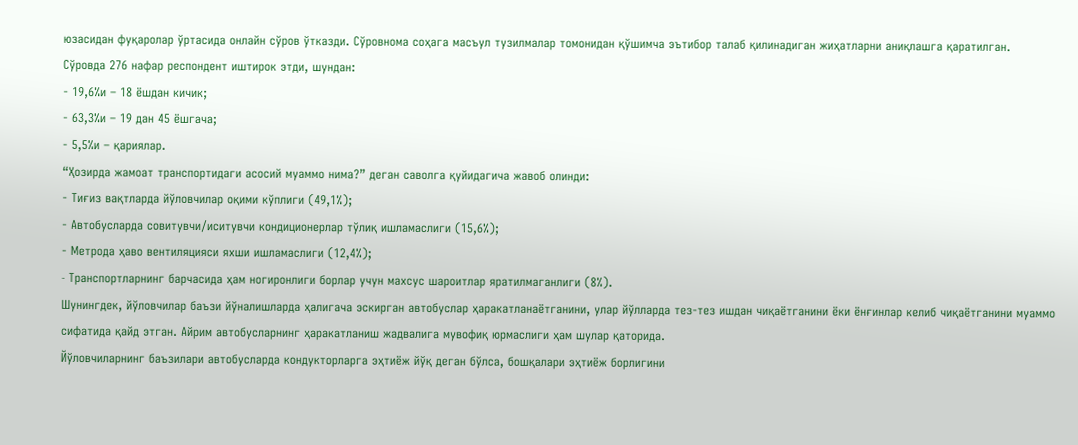юзасидан фуқаролар ўртасида онлайн сўров ўтказди. Сўровнома соҳага масъул тузилмалар томонидан қўшимча эътибор талаб қилинадиган жиҳатларни аниқлашга қаратилган.
Сўровда 276 нафар респондент иштирок этди, шундан:
- 19,6%и – 18 ёшдан кичик;
- 63,3%и – 19 дан 45 ёшгача;
- 5,5%и – қариялар.
“Ҳозирда жамоат транспортидаги асосий муаммо нима?” деган саволга қуйидагича жавоб олинди:
- Тиғиз вақтларда йўловчилар оқими кўплиги (49,1%);
- Автобусларда совитувчи/иситувчи кондиционерлар тўлиқ ишламаслиги (15,6%);
- Метрода ҳаво вентиляцияси яхши ишламаслиги (12,4%);
- Tранспортларнинг барчасида ҳам ногиронлиги борлар учун махсус шароитлар яратилмаганлиги (8%).
Шунингдек, йўловчилар баъзи йўналишларда ҳалигача эскирган автобуслар ҳаракатланаётганини, улар йўлларда тез-тез ишдан чиқаётганини ёки ёнғинлар келиб чиқаётганини муаммо сифатида қайд этган. Айрим автобусларнинг ҳаракатланиш жадвалига мувофиқ юрмаслиги ҳам шулар қаторида.
Йўловчиларнинг баъзилари автобусларда кондукторларга эҳтиёж йўқ деган бўлса, бошқалари эҳтиёж борлигини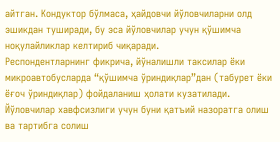айтган. Кондуктор бўлмаса, ҳайдовчи йўловчиларни олд эшикдан туширади, бу эса йўловчилар учун қўшимча ноқулайликлар келтириб чиқаради.
Респондентларнинг фикрича, йўналишли таксилар ёки микроавтобусларда “қўшимча ўриндиқлар”дан (табурет ёки ёғоч ўриндиқлар) фойдаланиш ҳолати кузатилади. Йўловчилар хавфсизлиги учун буни қатъий назоратга олиш ва тартибга солиш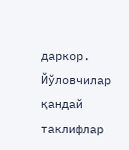даркор.
Йўловчилар қандай таклифлар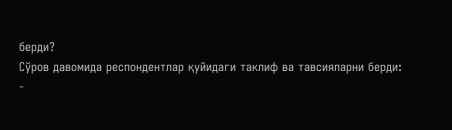берди?
Сўров давомида респондентлар қуйидаги таклиф ва тавсияларни берди:
-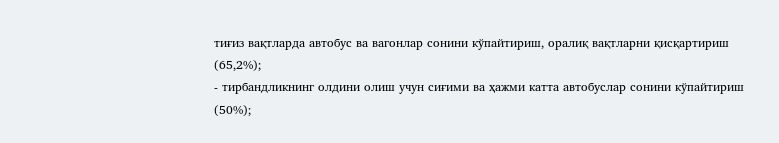тиғиз вақтларда автобус ва вагонлар сонини кўпайтириш, оралиқ вақтларни қисқартириш (65,2%);
- тирбандликнинг олдини олиш учун сиғими ва ҳажми катта автобуслар сонини кўпайтириш (50%);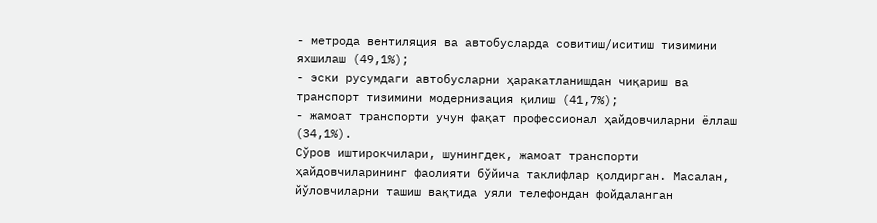- метрода вентиляция ва автобусларда совитиш/иситиш тизимини яхшилаш (49,1%);
- эски русумдаги автобусларни ҳаракатланишдан чиқариш ва транспорт тизимини модернизация қилиш (41,7%);
- жамоат транспорти учун фақат профессионал ҳайдовчиларни ёллаш (34,1%).
Сўров иштирокчилари, шунингдек, жамоат транспорти ҳайдовчиларининг фаолияти бўйича таклифлар қолдирган. Масалан, йўловчиларни ташиш вақтида уяли телефондан фойдаланган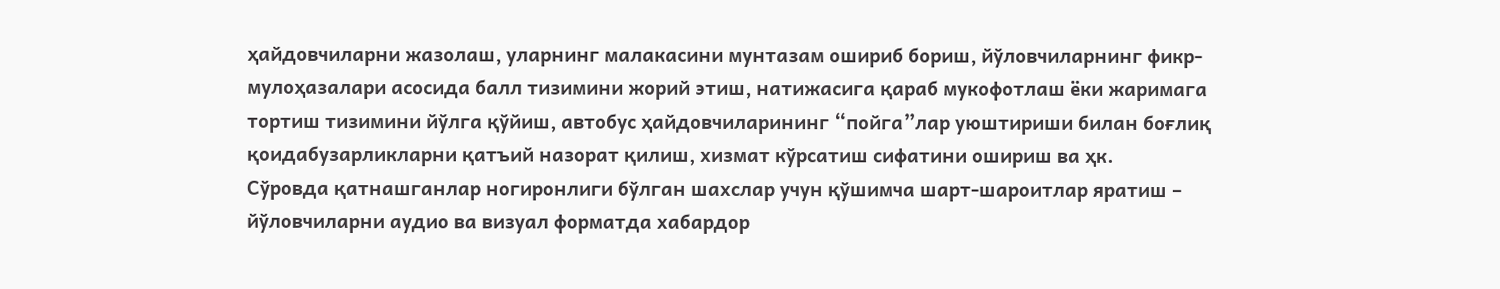ҳайдовчиларни жазолаш, уларнинг малакасини мунтазам ошириб бориш, йўловчиларнинг фикр-мулоҳазалари асосида балл тизимини жорий этиш, натижасига қараб мукофотлаш ёки жаримага тортиш тизимини йўлга қўйиш, автобус ҳайдовчиларининг “пойга”лар уюштириши билан боғлиқ қоидабузарликларни қатъий назорат қилиш, хизмат кўрсатиш сифатини ошириш ва ҳк.
Сўровда қатнашганлар ногиронлиги бўлган шахслар учун қўшимча шарт-шароитлар яратиш – йўловчиларни аудио ва визуал форматда хабардор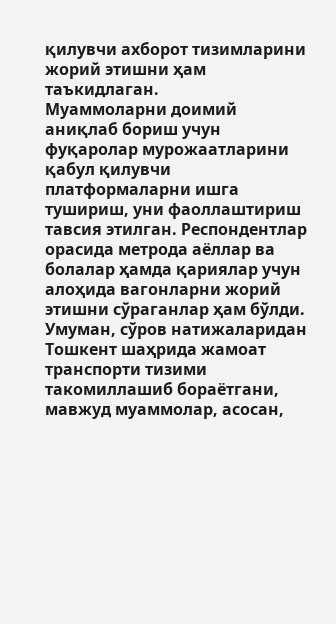қилувчи ахборот тизимларини жорий этишни ҳам таъкидлаган.
Муаммоларни доимий аниқлаб бориш учун фуқаролар мурожаатларини қабул қилувчи платформаларни ишга тушириш, уни фаоллаштириш тавсия этилган. Респондентлар орасида метрода аёллар ва болалар ҳамда қариялар учун алоҳида вагонларни жорий этишни сўраганлар ҳам бўлди.
Умуман, сўров натижаларидан Тошкент шаҳрида жамоат транспорти тизими такомиллашиб бораётгани, мавжуд муаммолар, асосан,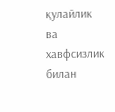қулайлик ва хавфсизлик билан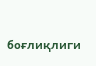боғлиқлиги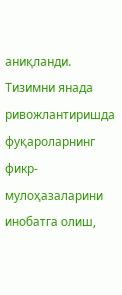аниқланди. Тизимни янада ривожлантиришда фуқароларнинг фикр-мулоҳазаларини инобатга олиш,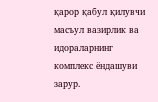қарор қабул қилувчи масъул вазирлик ва идораларнинг комплекс ёндашуви зарур.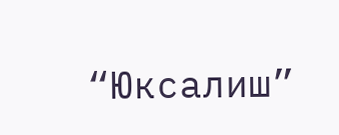“Юксалиш”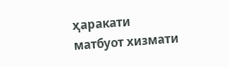ҳаракати матбуот хизмати